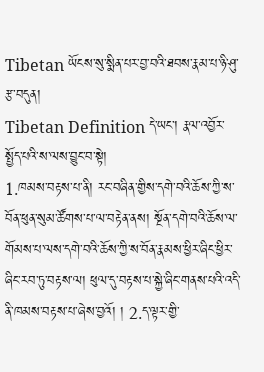Tibetan ཡོངས་སུ་སྨིན་པར་བྱ་བའི་ཐབས་རྣམ་པ་ཉི་ཤུ་རྩ་བདུན།
Tibetan Definition དེ་ཡང་། རྣལ་འབྱོར་སྤྱོད་པའི་ས་ལས་བྱུང་བ་སྟེ།
1.ཁམས་བརྟས་པ་ནི། རང་བཞིན་གྱིས་དགེ་བའི་ཆོས་ཀྱི་ས་བོན་ཕུན་སུམ་ཚོགས་པ་ལ་བརྟེན་ནས། སྔོན་དགེ་བའི་ཆོས་ལ་གོམས་པ་ལས་དགེ་བའི་ཆོས་ཀྱི་ས་བོན་རྣམས་ཕྱིར་ཞིང་ཕྱིར་ཞིང་རབ་ཏུ་བརྟས་ལ། ཕུལ་དུ་བརྟས་པ་སྐྱེ་ཞིང་གནས་པའི་འདི་ནི་ཁམས་བརྟས་པ་ཞེས་བྱའོ། ། 2.ད་ལྟར་གྱི་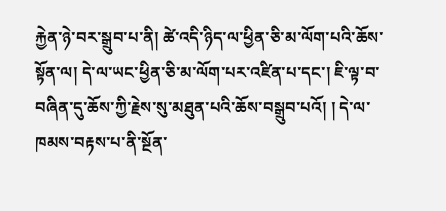རྐྱེན་ཉེ་བར་སྒྲུབ་པ་ནི། ཚེ་འདི་ཉིད་ལ་ཕྱིན་ཅི་མ་ལོག་པའི་ཆོས་སྟོན་ལ། དེ་ལ་ཡང་ཕྱིན་ཅི་མ་ལོག་པར་འཛིན་པ་དང་། ཇི་ལྟ་བ་བཞིན་དུ་ཆོས་ཀྱི་རྗེས་སུ་མཐུན་པའི་ཆོས་བསྒྲུབ་པའོ། ། དེ་ལ་ཁམས་བརྟས་པ་ནི་སྔོན་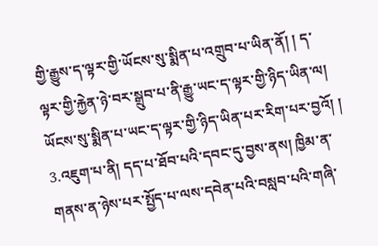གྱི་རྒྱུས་ད་ལྟར་གྱི་ཡོངས་སུ་སྨིན་པ་འགྲུབ་པ་ཡིན་ནོ། ། ད་ལྟར་གྱི་རྐྱེན་ཉེ་བར་སྒྲུབ་པ་ནི་རྒྱུ་ཡང་ད་ལྟར་གྱི་ཉིད་ཡིན་ལ། ཡོངས་སུ་སྨིན་པ་ཡང་ད་ལྟར་གྱི་ཉིད་ཡིན་པར་རིག་པར་བྱའོ། ། 3.འཇུག་པ་ནི། དད་པ་ཐོབ་པའི་དབང་དུ་བྱས་ནས། ཁྱིམ་ན་གནས་ན་ཉེས་པར་སྤྱོད་པ་ལས་དབེན་པའི་བསླབ་པའི་གཞི་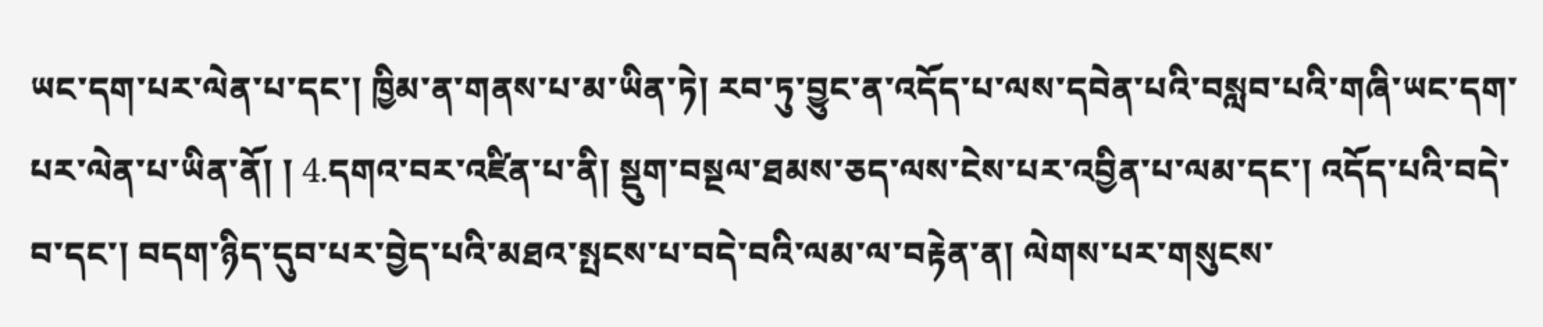ཡང་དག་པར་ལེན་པ་དང་། ཁྱིམ་ན་གནས་པ་མ་ཡིན་ཏེ། རབ་ཏུ་བྱུང་ན་འདོད་པ་ལས་དབེན་པའི་བསླབ་པའི་གཞི་ཡང་དག་པར་ལེན་པ་ཡིན་ནོ། ། 4.དགའ་བར་འཛིན་པ་ནི། སྡུག་བསྔལ་ཐམས་ཅད་ལས་ངེས་པར་འབྱིན་པ་ལམ་དང་། འདོད་པའི་བདེ་བ་དང་། བདག་ཉིད་དུབ་པར་བྱེད་པའི་མཐའ་སྤངས་པ་བདེ་བའི་ལམ་ལ་བརྟེན་ན། ལེགས་པར་གསུངས་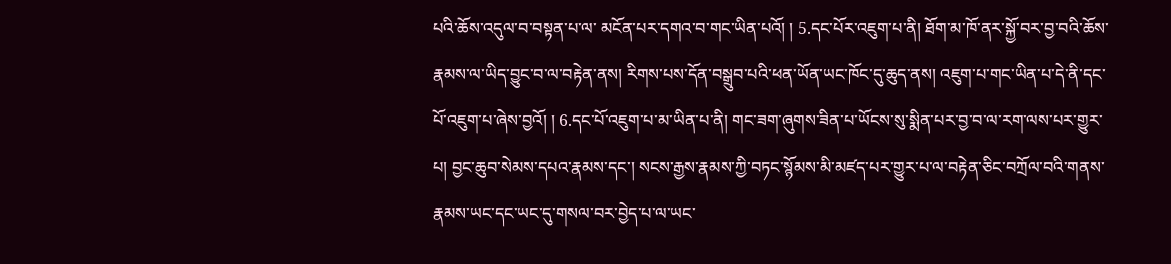པའི་ཆོས་འདུལ་བ་བསྟན་པ་ལ་ མངོན་པར་དགའ་བ་གང་ཡིན་པའོ། ། 5.དང་པོར་འཇུག་པ་ནི། ཐོག་མ་ཁོ་ནར་སྐྱོ་བར་བྱ་བའི་ཆོས་རྣམས་ལ་ཡིད་བྱུང་བ་ལ་བརྟེན་ནས། རིགས་པས་དོན་བསྒྲུབ་པའི་ཕན་ཡོན་ཡང་ཁོང་དུ་ཆུད་ནས། འཇུག་པ་གང་ཡིན་པ་དེ་ནི་དང་པོ་འཇུག་པ་ཞེས་བྱའོ། ། 6.དང་པོ་འཇུག་པ་མ་ཡིན་པ་ནི། གང་ཟག་ཞུགས་ཟིན་པ་ཡོངས་སུ་སྨིན་པར་བྱ་བ་ལ་རག་ལས་པར་གྱུར་པ། བྱང་ཆུབ་སེམས་དཔའ་རྣམས་དང་། སངས་རྒྱས་རྣམས་ཀྱི་བཏང་སྙོམས་མི་མཛད་པར་གྱུར་པ་ལ་བརྟེན་ཅིང་བཀྲོལ་བའི་གནས་རྣམས་ཡང་དང་ཡང་དུ་གསལ་བར་བྱེད་པ་ལ་ཡང་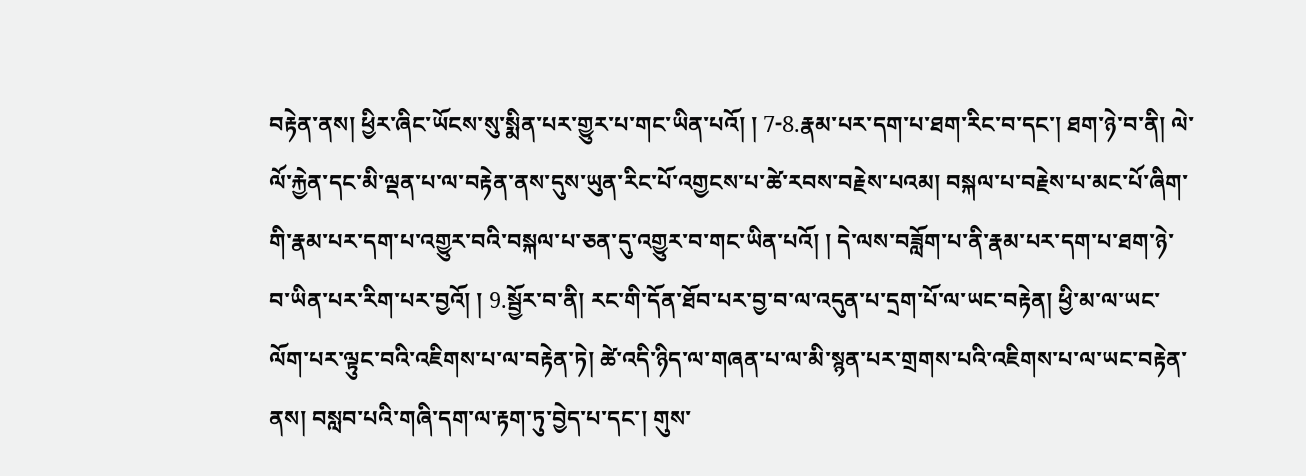བརྟེན་ནས། ཕྱིར་ཞིང་ཡོངས་སུ་སྨིན་པར་གྱུར་པ་གང་ཡིན་པའོ། ། 7-8.རྣམ་པར་དག་པ་ཐག་རིང་བ་དང་། ཐག་ཉེ་བ་ནི། ལེ་ལོ་རྐྱེན་དང་མི་ལྡན་པ་ལ་བརྟེན་ནས་དུས་ཡུན་རིང་པོ་འགྱངས་པ་ཚེ་རབས་བརྗེས་པའམ། བསྐལ་པ་བརྗེས་པ་མང་པོ་ཞིག་གི་རྣམ་པར་དག་པ་འགྱུར་བའི་བསྐལ་པ་ཅན་དུ་འགྱུར་བ་གང་ཡིན་པའོ། ། དེ་ལས་བཟློག་པ་ནི་རྣམ་པར་དག་པ་ཐག་ཉེ་བ་ཡིན་པར་རིག་པར་བྱའོ། ། 9.སྦྱོར་བ་ནི། རང་གི་དོན་ཐོབ་པར་བྱ་བ་ལ་འདུན་པ་དྲག་པོ་ལ་ཡང་བརྟེན། ཕྱི་མ་ལ་ཡང་ལོག་པར་ལྟུང་བའི་འཇིགས་པ་ལ་བརྟེན་ཏེ། ཚེ་འདི་ཉིད་ལ་གཞན་པ་ལ་མི་སྙན་པར་གྲགས་པའི་འཇིགས་པ་ལ་ཡང་བརྟེན་ནས། བསླབ་པའི་གཞི་དག་ལ་རྟག་ཏུ་བྱེད་པ་དང་། གུས་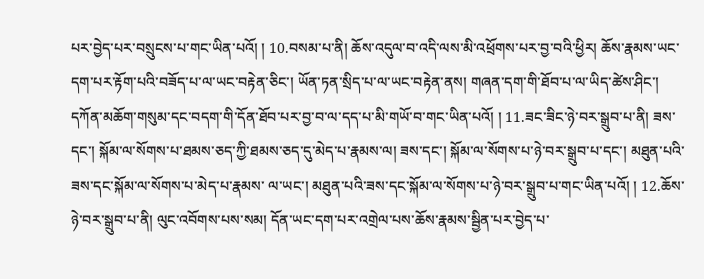པར་བྱེད་པར་བསྲུངས་པ་གང་ཡིན་པའོ། ། 10.བསམ་པ་ནི། ཆོས་འདུལ་བ་འདི་ལས་མི་འཕྲོགས་པར་བྱ་བའི་ཕྱིར། ཆོས་རྣམས་ཡང་དག་པར་རྟོག་པའི་བཟོད་པ་ལ་ཡང་བརྟེན་ཅིང་། ཡོན་ཏན་སྲིད་པ་ལ་ཡང་བརྟེན་ནས། གཞན་དག་གི་ཐོབ་པ་ལ་ཡིད་ཚེས་ཤིང་། དཀོན་མཆོག་གསུམ་དང་བདག་གི་དོན་ཐོབ་པར་བྱ་བ་ལ་དད་པ་མི་གཡོ་བ་གང་ཡིན་པའོ། ། 11.ཟང་ཟིང་ཉེ་བར་སྒྲུབ་པ་ནི། ཟས་དང་། སྐོམ་ལ་སོགས་པ་ཐམས་ཅད་ཀྱི་ཐམས་ཅད་དུ་མེད་པ་རྣམས་ལ། ཟས་དང་། སྐོམ་ལ་སོགས་པ་ཉེ་བར་སྒྲུབ་པ་དང་། མཐུན་པའི་ཟས་དང་སྐོམ་ལ་སོགས་པ་མེད་པ་རྣམས་ ལ་ཡང་། མཐུན་པའི་ཟས་དང་སྐོམ་ལ་སོགས་པ་ཉེ་བར་སྒྲུབ་པ་གང་ཡིན་པའོ། ། 12.ཆོས་ཉེ་བར་སྒྲུབ་པ་ནི། ལུང་འབོགས་པས་སམ། དོན་ཡང་དག་པར་འགྲེལ་པས་ཆོས་རྣམས་སྦྱིན་པར་བྱེད་པ་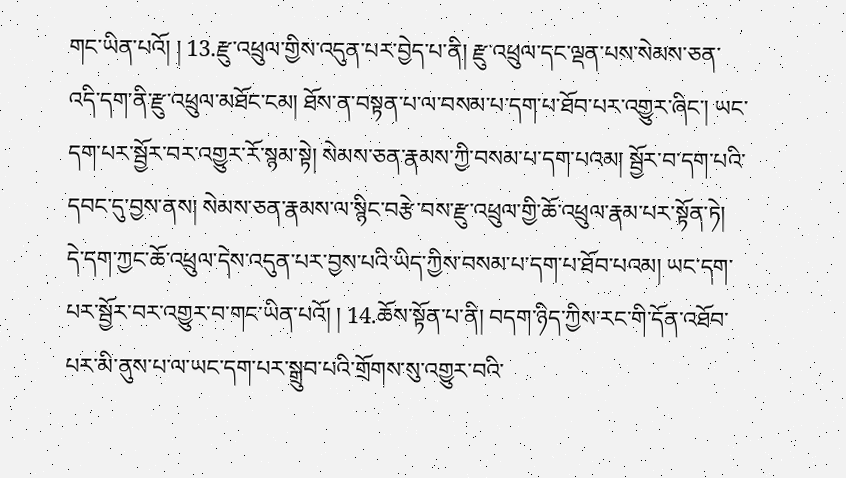གང་ཡིན་པའོ། ། 13.རྫུ་འཕྲུལ་གྱིས་འདུན་པར་བྱེད་པ་ནི། རྫུ་འཕྲུལ་དང་ལྡན་པས་སེམས་ཅན་འདི་དག་ནི་རྫུ་འཕྲུལ་མཐོང་ངམ། ཐོས་ན་བསྟན་པ་ལ་བསམ་པ་དག་པ་ཐོབ་པར་འགྱུར་ཞིང་། ཡང་དག་པར་སྦྱོར་བར་འགྱུར་རོ་སྙམ་སྟེ། སེམས་ཅན་རྣམས་ཀྱི་བསམ་པ་དག་པའམ། སྦྱོར་བ་དག་པའི་དབང་དུ་བྱས་ནས། སེམས་ཅན་རྣམས་ལ་སྙིང་བརྩེ་བས་རྫུ་འཕྲུལ་གྱི་ཆོ་འཕྲུལ་རྣམ་པར་སྟོན་ཏེ། དེ་དག་ཀྱང་ཆོ་འཕྲུལ་དེས་འདུན་པར་བྱས་པའི་ཡིད་ཀྱིས་བསམ་པ་དག་པ་ཐོབ་པའམ། ཡང་དག་པར་སྦྱོར་བར་འགྱུར་བ་གང་ཡིན་པའོ། ། 14.ཆོས་སྟོན་པ་ནི། བདག་ཉིད་ཀྱིས་རང་གི་དོན་འཐོབ་པར་མི་ནུས་པ་ལ་ཡང་དག་པར་སྒྲུབ་པའི་གྲོགས་སུ་འགྱུར་བའི་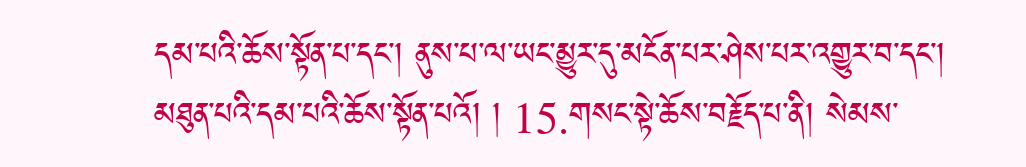དམ་པའི་ཆོས་སྟོན་པ་དང་། ནུས་པ་ལ་ཡང་མྱུར་དུ་མངོན་པར་ཤེས་པར་འགྱུར་བ་དང་། མཐུན་པའི་དམ་པའི་ཆོས་སྟོན་པའོ། ། 15.གསང་སྟེ་ཆོས་བརྗོད་པ་ནི། སེམས་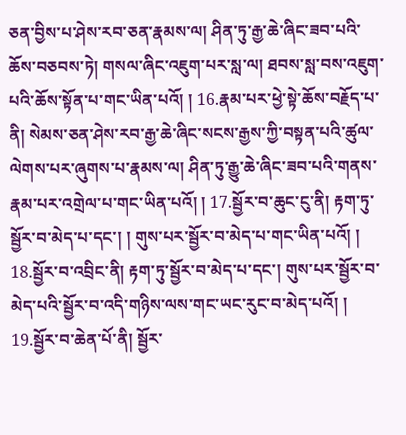ཅན་བྱིས་པ་ཤེས་རབ་ཅན་རྣམས་ལ། ཤིན་ཏུ་རྒྱ་ཆེ་ཞིང་ཟབ་པའི་ཆོས་བཅབས་ཏེ། གསལ་ཞིང་འཇུག་པར་སླ་ལ། ཐབས་སླ་བས་འཇུག་པའི་ཆོས་སྟོན་པ་གང་ཡིན་པའོ། ། 16.རྣམ་པར་ཕྱེ་སྟེ་ཆོས་བརྗོད་པ་ནི། སེམས་ཅན་ཤེས་རབ་རྒྱ་ཆེ་ཞིང་སངས་རྒྱས་ཀྱི་བསྟན་པའི་ཚུལ་ལེགས་པར་ཞུགས་པ་རྣམས་ལ། ཤིན་ཏུ་རྒྱུ་ཆེ་ཞིང་ཟབ་པའི་གནས་རྣམ་པར་འགྲེལ་པ་གང་ཡིན་པའོ། ། 17.སྦྱོར་བ་ཆུང་ངུ་ནི། རྟག་ཏུ་སྦྱོར་བ་མེད་པ་དང་། ། གུས་པར་སྦྱོར་བ་མེད་པ་གང་ཡིན་པའོ། ། 18.སྦྱོར་བ་འབྲིང་ནི། རྟག་ཏུ་སྦྱོར་བ་མེད་པ་དང་། གུས་པར་སྦྱོར་བ་མེད་པའི་སྦྱོར་བ་འདི་གཉིས་ལས་གང་ཡང་རུང་བ་མེད་པའོ། ། 19.སྦྱོར་བ་ཆེན་པོ་ནི། སྦྱོར་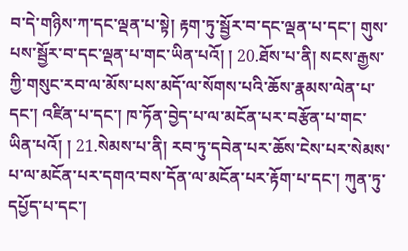བ་དེ་གཉིས་ཀ་དང་ལྡན་པ་སྟེ། རྟག་ཏུ་སྦྱོར་བ་དང་ལྡན་པ་དང་། གུས་པས་སྦྱོར་བ་དང་ལྡན་པ་གང་ཡིན་པའོ། ། 20.ཐོས་པ་ནི། སངས་རྒྱས་ཀྱི་གསུང་རབ་ལ་མོས་པས་མདོ་ལ་སོགས་པའི་ཆོས་རྣམས་ལེན་པ་དང་། འཛིན་པ་དང་། ཁ་ཏོན་བྱེད་པ་ལ་མངོན་པར་བརྩོན་པ་གང་ཡིན་པའོ། ། 21.སེམས་པ་ནི། རབ་ཏུ་དབེན་པར་ཆོས་ངེས་པར་སེམས་པ་ལ་མངོན་པར་དགའ་བས་དོན་ལ་མངོན་པར་རྟོག་པ་དང་། ཀུན་ཏུ་དཔྱོད་པ་དང་།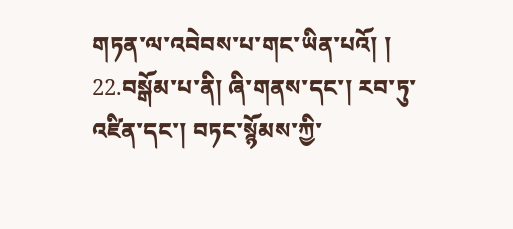གཏན་ལ་འབེབས་པ་གང་ཡིན་པའོ། ། 22.བསྒོམ་པ་ནི། ཞི་གནས་དང་། རབ་ཏུ་འཛིན་དང་། བཏང་སྙོམས་ཀྱི་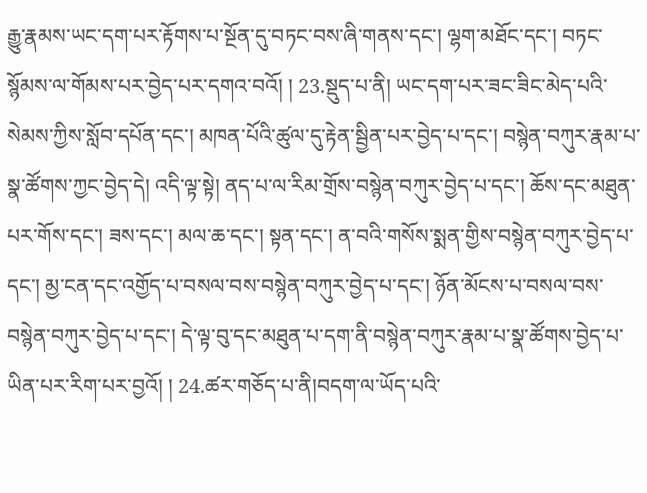རྒྱུ་རྣམས་ཡང་དག་པར་རྟོགས་པ་སྔོན་དུ་བཏང་བས་ཞི་གནས་དང་། ལྷག་མཐོང་དང་། བཏང་སྙོམས་ལ་གོམས་པར་བྱེད་པར་དགའ་བའོ། ། 23.སྡུད་པ་ནི། ཡང་དག་པར་ཟང་ཟིང་མེད་པའི་སེམས་ཀྱིས་སློབ་དཔོན་དང་། མཁན་པོའི་ཚུལ་དུ་རྟེན་སྦྱིན་པར་བྱེད་པ་དང་། བསྙེན་བཀུར་རྣམ་པ་སྣ་ཚོགས་ཀྱང་བྱེད་དེ། འདི་ལྟ་སྟེ། ནད་པ་ལ་རིམ་གྲོས་བསྙེན་བཀུར་བྱེད་པ་དང་། ཆོས་དང་མཐུན་པར་གོས་དང་། ཟས་དང་། མལ་ཆ་དང་། སྟན་དང་། ན་བའི་གསོས་སྨན་གྱིས་བསྙེན་བཀུར་བྱེད་པ་དང་། མྱ་ངན་དང་འགྱོད་པ་བསལ་བས་བསྙེན་བཀུར་བྱེད་པ་དང་། ཉོན་མོངས་པ་བསལ་བས་བསྙེན་བཀུར་བྱེད་པ་དང་། དེ་ལྟ་བུ་དང་མཐུན་པ་དག་ནི་བསྙེན་བཀུར་རྣམ་པ་སྣ་ཚོགས་བྱེད་པ་ཡིན་པར་རིག་པར་བྱའོ། ། 24.ཚར་གཅོད་པ་ནི།བདག་ལ་ཡོད་པའི་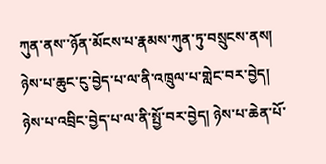ཀུན་ནས་་ཉོན་མོངས་པ་རྣམས་ཀུན་ཏུ་བསྲུངས་ནས། ཉེས་པ་ཆུང་ངུ་བྱེད་པ་ལ་ནི་འཁྲུལ་པ་གླེང་བར་བྱེད། ཉེས་པ་འབྲིང་བྱེད་པ་ལ་ནི་སྤྱོ་བར་བྱེད། ཉེས་པ་ཆེན་པོ་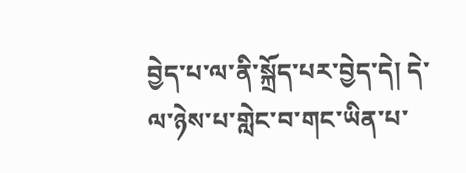བྱེད་པ་ལ་ནི་སྐྲོད་པར་བྱེད་དེ། དེ་ལ་ཉེས་པ་གླེང་བ་གང་ཡིན་པ་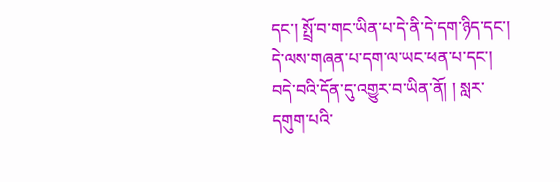དང་། སྤྲོ་བ་གང་ཡིན་པ་དེ་ནི་དེ་དག་ཉིད་དང་། དེ་ལས་གཞན་པ་དག་ལ་ཡང་ཕན་པ་དང་། བདེ་བའི་དོན་དུ་འགྱུར་བ་ཡིན་ནོ། ། སླར་དགུག་པའི་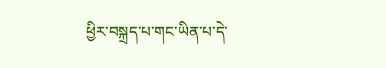ཕྱིར་བསྐྲད་པ་གང་ཡིན་པ་དེ་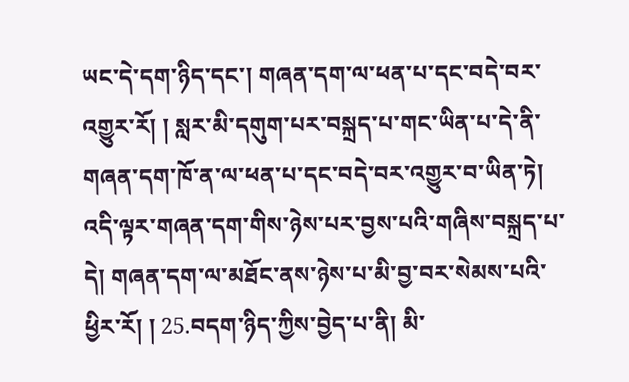ཡང་དེ་དག་ཉིད་དང་། གཞན་དག་ལ་ཕན་པ་དང་བདེ་བར་འགྱུར་རོ། ། སླར་མི་དགུག་པར་བསྐྲད་པ་གང་ཡིན་པ་དེ་ནི་གཞན་དག་ཁོ་ན་ལ་ཕན་པ་དང་བདེ་བར་འགྱུར་བ་ཡིན་ཏེ། འདི་ལྟར་གཞན་དག་གིས་ཉེས་པར་བྱས་པའི་གཞིས་བསྐྲད་པ་དེ། གཞན་དག་ལ་མཐོང་ནས་ཉེས་པ་མི་བྱ་བར་སེམས་པའི་ཕྱིར་རོ། ། 25.བདག་ཉིད་ཀྱིས་བྱེད་པ་ནི། མི་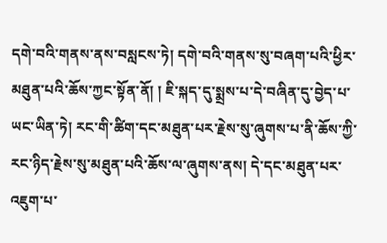དགེ་བའི་གནས་ནས་བསླངས་ཏེ། དགེ་བའི་གནས་སུ་བཞག་པའི་ཕྱིར་མཐུན་པའི་ཆོས་ཀྱང་སྟོན་ནོ། ། ཇི་སྐད་དུ་སྨྲས་པ་དེ་བཞིན་དུ་བྱེད་པ་ཡང་ཡིན་ཏེ། རང་གི་ཚིག་དང་མཐུན་པར་རྗེས་སུ་ཞུགས་པ་ནི་ཆོས་ཀྱི་རང་ཉིད་རྗེས་སུ་མཐུན་པའི་ཆོས་ལ་ཞུགས་ནས། དེ་དང་མཐུན་པར་འཇུག་པ་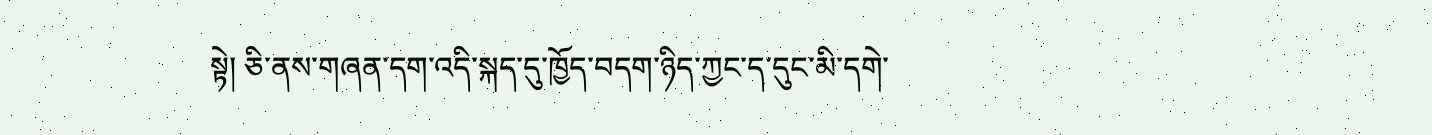སྟེ། ཅི་ནས་གཞན་དག་འདི་སྐད་དུ་ཁྱོད་བདག་ཉིད་ཀྱང་ད་དུང་མི་དགེ་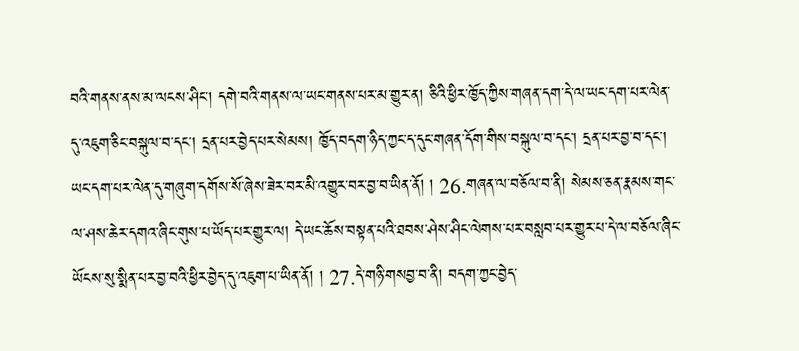བའི་གནས་ནས་མ་ལངས་ཤིང་། དགེ་བའི་གནས་ལ་ཡང་གནས་པར་མ་གྱུར་ན། ཅིའི་ཕྱིར་ཁྱོད་ཀྱིས་གཞན་དག་དེ་ལ་ཡང་དག་པར་ལེན་དུ་འཇུག་ཅིང་བསྐུལ་བ་དང་། དྲན་པར་བྱེད་པར་སེམས། ཁྱོད་བདག་ཉིད་ཀྱང་ད་དུང་གཞན་དོག་གིས་བསྐུལ་བ་དང་། དྲན་པར་བྱ་བ་དང་། ཡང་དག་པར་ལེན་དུ་གཞུག་དགོས་སོ་ཞེས་ཟེར་བར་མི་འགྱུར་བར་བྱ་བ་ཡིན་ནོ། ། 26.གཞན་ལ་བཅོལ་བ་ནི། སེམས་ཅན་རྣམས་གང་ལ་ཤས་ཆེར་དགའ་ཞིང་གུས་པ་ཡོད་པར་གྱུར་ལ། དེ་ཡང་ཆོས་བསྟན་པའི་ཐབས་ཤེས་ཤིང་ལེགས་པར་བསླབ་པར་གྱུར་པ་དེ་ལ་བཅོལ་ཞིང་ཡོངས་སུ་སྨིན་པར་བྱ་བའི་ཕྱིར་བྱེད་དུ་འཇུག་པ་ཡིན་ནོ། ། 27.དེ་གཉི་གསབྱ་བ་ནི། བདག་ཀྱང་བྱེད་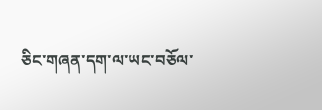ཅིང་གཞན་དག་ལ་ཡང་བཅོལ་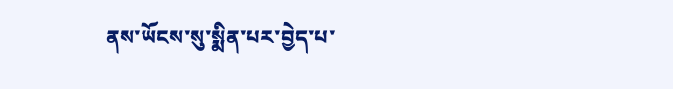ནས་ཡོངས་སུ་སྨིན་པར་བྱེད་པ་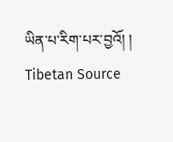ཡིན་པ་རིག་པར་བྱའོ། །
Tibetan Source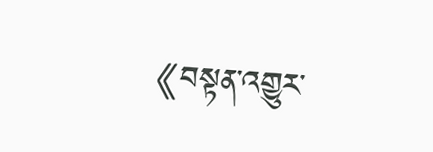《བསྟན་འགྱུར་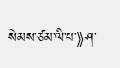སེམས་ཙམ་ལི་པ་》ཤ་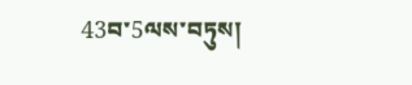43བ་5ལས་བཏུས།